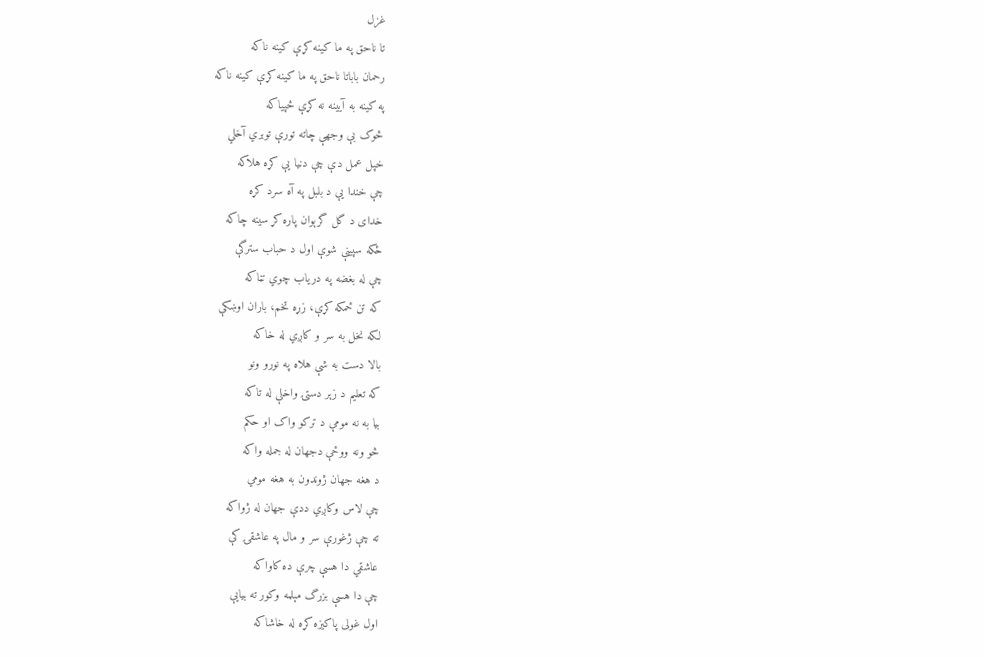غزل
تا ناحق په ما کينه کړې کينه ناکه
رحمان باباتا ناحق په ما کينه کړې کينه ناکه
په کينه به آيينه نه کړې څپياکه
څوک بې وجهې چاته تورې توبري آخلي
خپل عمل دې چې دنيا يې کړه هلاکه
چې خندا يې د بلبل په آه سرد کړه
خدای د گل گرېوان پاره کړ سينه چاکه
ځکه سپينې شوې اول د حباب سترگې
چې له بغضه په درياب چوي تڼاکه
که تن ځمکه کړې، زړه تخم، باران اوښکې
لکه نخل به سر و کاږي له خاکه
بالا دست به شې هلاه په نورو ونو
که تعليم د زېر دستۍ واخلې له تاکه
بيا به نه مومې د ترکو واک او حکم
څو ونه ووځې دجهان له جمله واکه
د هغه جهان ژوندون به هغه مومي
چې لاس وکاږي ددې جهان له ژواکه
ته چې ژغورې سر و مال په عاشقۍ کې
عاشقي دا هسې چرې ده کاواکه
چې دا هسې بزرگ مېلمه وکور ته بيايې
اول غولی پاکيزه کړه له خاشاکه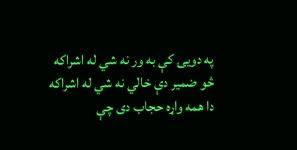په دويۍ کې به ور نه شي له اشراکه
څو ضمير دې خالي نه شي له اشراکه
دا همه واړه حجاب دی چې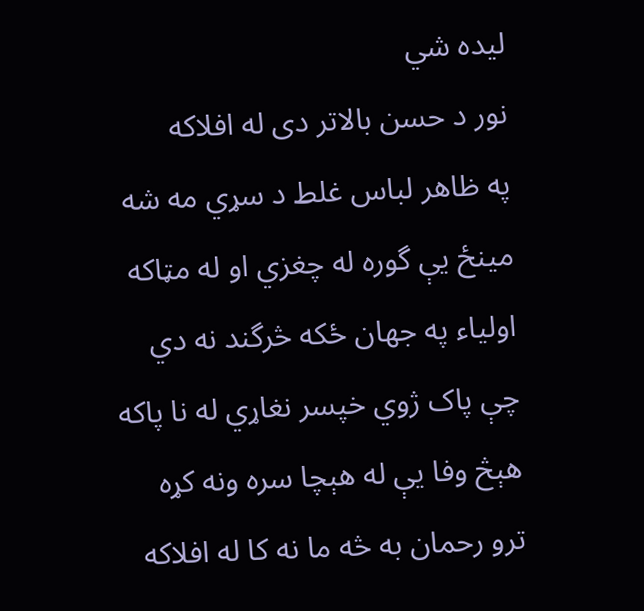ليده شي
نور د حسن بالاتر دی له افلاکه
په ظاهر لباس غلط د سړي مه شه
مينځ يې گوره له چغزي او له مټاکه
اولياء په جهان ځکه څرگند نه دي
چې پاک ژوي خپسر نغاړي له نا پاکه
هېڅ وفا يې له هېچا سره ونه کړه
ترو رحمان به څه ما نه کا له افلاکه